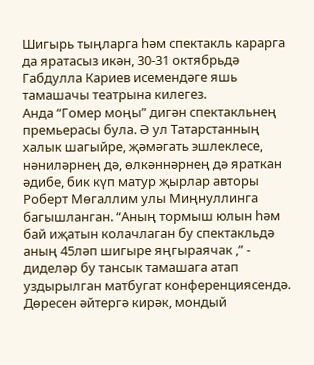Шигырь тыңларга һәм спектакль карарга да яратасыз икән, 30-31 октябрьдә Габдулла Кариев исемендәге яшь тамашачы театрына килегез.
Анда “Гомер моңы” дигән спектакльнең премьерасы була. Ә ул Татарстанның халык шагыйре, җәмәгать эшлеклесе, нәниләрнең дә, өлкәннәрнең дә яраткан әдибе, бик күп матур җырлар авторы Роберт Мөгаллим улы Миңнуллинга багышланган. “Аның тормыш юлын һәм бай иҗатын колачлаган бу спектакльдә аның 45ләп шигыре яңгыраячак ,” - диделәр бу тансык тамашага атап уздырылган матбугат конференциясендә.
Дөресен әйтергә кирәк, мондый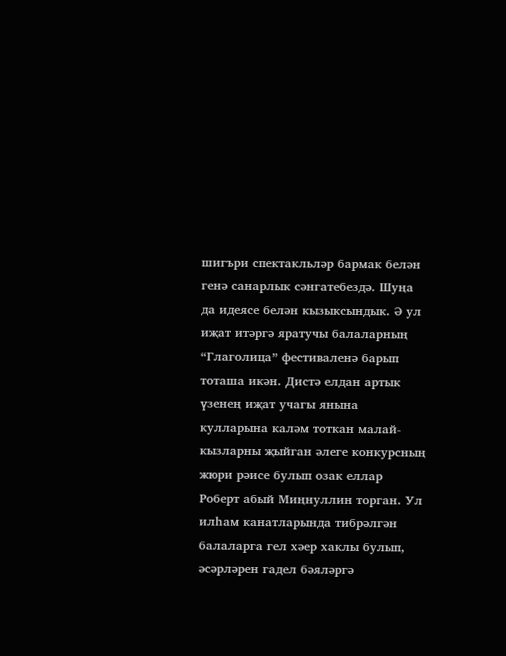шигъри спектакльләр бармак белән генә санарлык сәнгатебездә. Шуңа да идеясе белән кызыксындык. Ә ул иҗат итәргә яратучы балаларның “Глаголица” фестиваленә барып тоташа икән. Дистә елдан артык үзенең иҗат учагы янына кулларына каләм тоткан малай-кызларны җыйган әлеге конкурсның жюри рәисе булып озак еллар Роберт абый Миңнуллин торган. Ул илһам канатларында тибрәлгән балаларга гел хәер хаклы булып, әсәрләрен гадел бәяләргә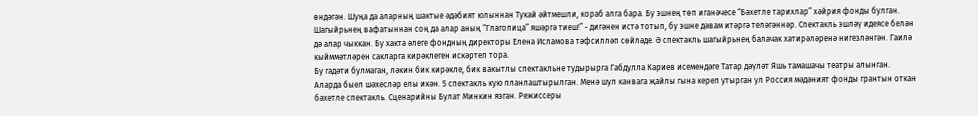өндәгән. Шуңа да аларның шактые әдәбият юлыннан Тукай әйтмешли, кораб алга бара. Бу эшнең төп иганәчесе “Бәхетле тарихлар” хәйрия фонды булган. Шагыйрьнең вафатыннан соң да алар аның “Глаголица” яшәргә тиеш!” - дигәнен истә тотып, бу эшне дәвам итәргә теләгәннәр. Спектакль эшләү идеясе белән дә алар чыккан. Бу хакта әлеге фондның директоры Елена Исламова тәфсилләп сөйләде. Ә спектакль шагыйрьнең балачак хатирәләренә нигезләнгән. Гаилә кыйммәтләрен сакларга кирәклеген искәртеп тора.
Бу гадәти булмаган, ләкин бик кирәкле, бик вакытлы спектакльне тудырырга Габдулла Кариев исемендәге Татар дәүләт Яшь тамашачы театры алынган. Аларда быел шәхесләр елы икән. 5 спектакль кую планлаштырылган. Менә шул канвага җайлы гына кереп утырган ул Россия мәдәният фонды грантын откан бәхетле спектакль. Сценарийны Булат Минкин язган. Режиссеры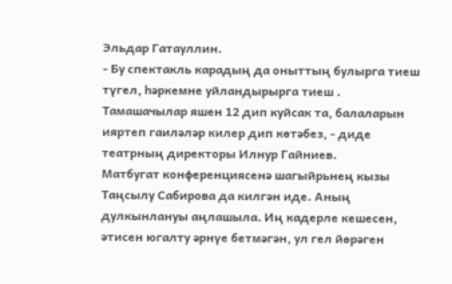Эльдар Гатауллин.
- Бу спектакль карадың да оныттың булырга тиеш түгел, һәркемне уйландырырга тиеш . Тамашачылар яшен 12 дип куйсак та, балаларын ияртеп гаиләләр килер дип көтәбез, - диде театрның директоры Илнур Гайниев.
Матбугат конференциясенә шагыйрьнең кызы Таңсылу Сабирова да килгән иде. Аның дулкынлануы аңлашыла. Иң кадерле кешесен, әтисен югалту әрнүе бетмәгән, ул гел йөрәген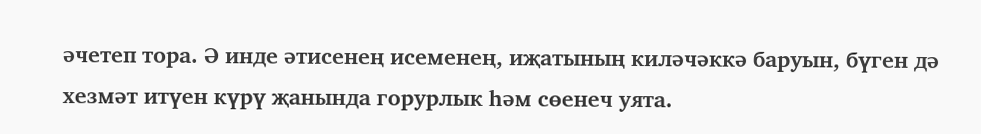әчетеп тора. Ә инде әтисенең исеменең, иҗатының киләчәккә баруын, бүген дә хезмәт итүен күрү җанында горурлык һәм сөенеч уята.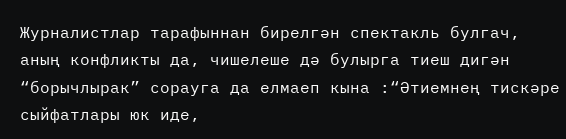Журналистлар тарафыннан бирелгән спектакль булгач, аның конфликты да, чишелеше дә булырга тиеш дигән “борычлырак” сорауга да елмаеп кына :“Әтиемнең тискәре сыйфатлары юк иде,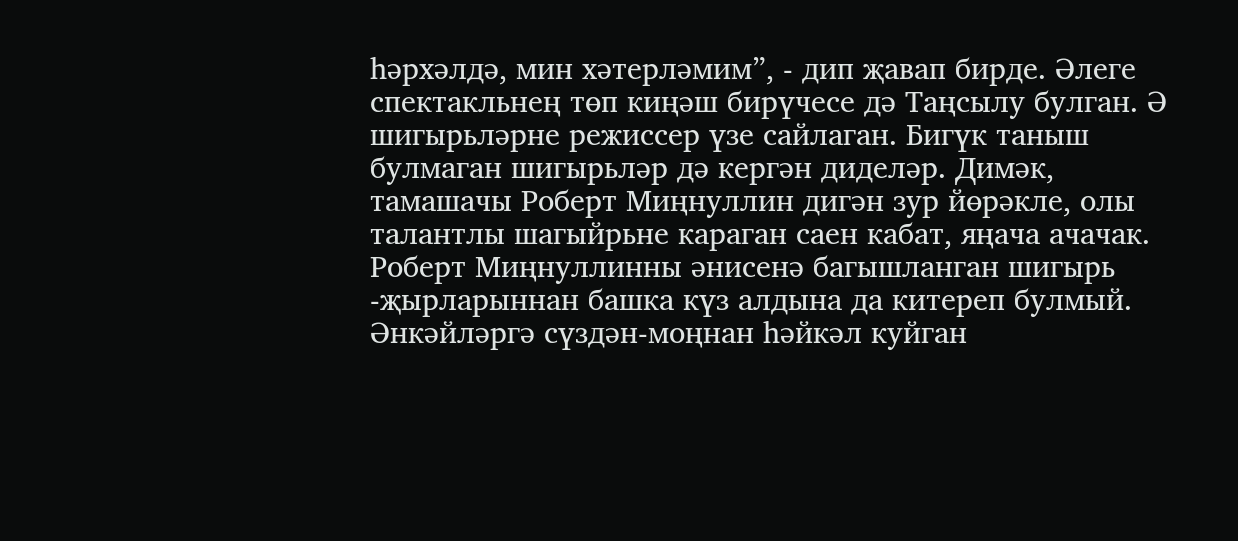һәрхәлдә, мин хәтерләмим”, - дип җавап бирде. Әлеге спектакльнең төп киңәш бирүчесе дә Таңсылу булган. Ә шигырьләрне режиссер үзе сайлаган. Бигүк таныш булмаган шигырьләр дә кергән диделәр. Димәк, тамашачы Роберт Миңнуллин дигән зур йөрәкле, олы талантлы шагыйрьне караган саен кабат, яңача ачачак.
Роберт Миңнуллинны әнисенә багышланган шигырь -җырларыннан башка күз алдына да китереп булмый. Әнкәйләргә сүздән-моңнан һәйкәл куйган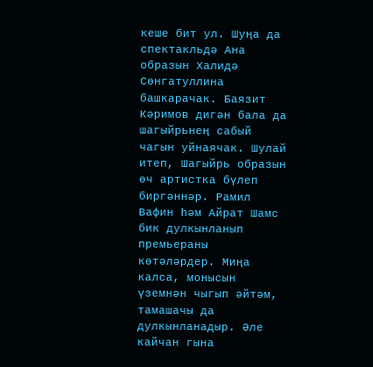кеше бит ул. Шуңа да спектакльдә Ана образын Халидә Сөнгатуллина башкарачак. Баязит Кәримов дигән бала да шагыйрьнең сабый чагын уйнаячак. Шулай итеп, Шагыйрь образын өч артистка бүлеп биргәннәр. Рамил Вафин һәм Айрат Шамс бик дулкынланып премьераны көтәләрдер. Миңа калса, монысын үземнән чыгып әйтәм, тамашачы да дулкынланадыр. Әле кайчан гына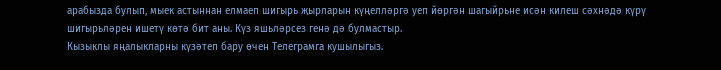арабызда булып, мыек астыннан елмаеп шигырь җырларын күңелләргә уеп йөргән шагыйрьне исән килеш сәхнәдә күрү шигырьләрен ишетү көтә бит аны. Күз яшьләрсез генә дә булмастыр.
Кызыклы яңалыкларны күзәтеп бару өчен Телеграмга кушылыгыз.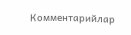Комментарийлар